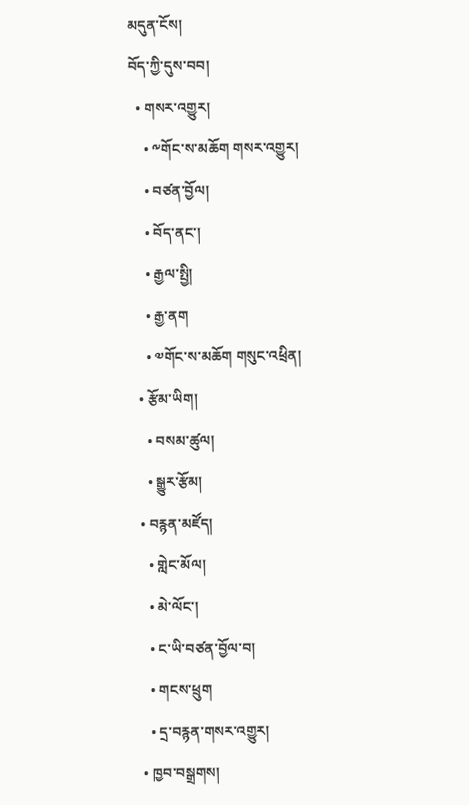མདུན་ངོས།
བོད་ཀྱི་དུས་བབ།
  • གསར་འགྱུར།
    • ༸གོང་ས་མཆོག གསར་འགྱུར།
    • བཙན་བྱོལ།
    • བོད་ནང་།
    • རྒྱལ་སྤྱི།
    • རྒྱ་ནག
    • ༧གོང་ས་མཆོག གསུང་འཕྲིན།
  • རྩོམ་ཡིག།
    • བསམ་ཚུལ།
    • སྒྱུར་རྩོམ།
  • བརྙན་མཛོད།
    • གླེང་མོལ།
    • མེ་ལོང་།
    • ང་ཡི་བཙན་བྱོལ་བ།
    • གངས་ཕྲུག
    • དྲ་བརྙན་གསར་འགྱུར།
  • ཁྱབ་བསྒྲགས།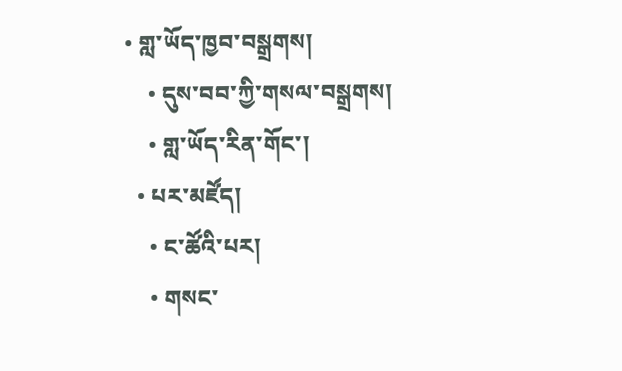• གླ་ཡོད་ཁྱབ་བསྒྲགས།
    • དུས་བབ་ཀྱི་གསལ་བསྒྲགས།
    • གླ་ཡོད་རིན་གོང་།
  • པར་མཛོད།
    • ང་ཚོའི་པར།
    • གསང་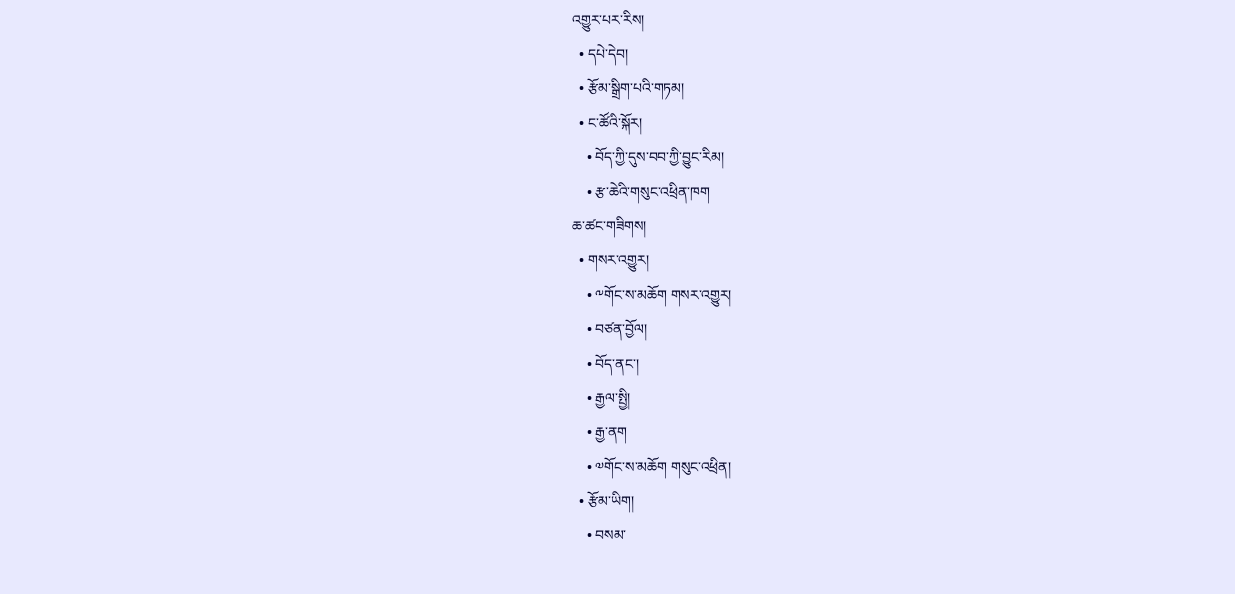འགྱུར་པར་རིས།
  • དཔེ་དེབ།
  • རྩོམ་སྒྲིག་པའི་གཏམ།
  • ང་ཚོའི་སྐོར།
    • བོད་ཀྱི་དུས་བབ་ཀྱི་བྱུང་རིམ།
    • རྩ་ཆེའི་གསུང་འཕྲིན་ཁག
ཆ་ཚང་གཟིགས།
  • གསར་འགྱུར།
    • ༸གོང་ས་མཆོག གསར་འགྱུར།
    • བཙན་བྱོལ།
    • བོད་ནང་།
    • རྒྱལ་སྤྱི།
    • རྒྱ་ནག
    • ༧གོང་ས་མཆོག གསུང་འཕྲིན།
  • རྩོམ་ཡིག།
    • བསམ་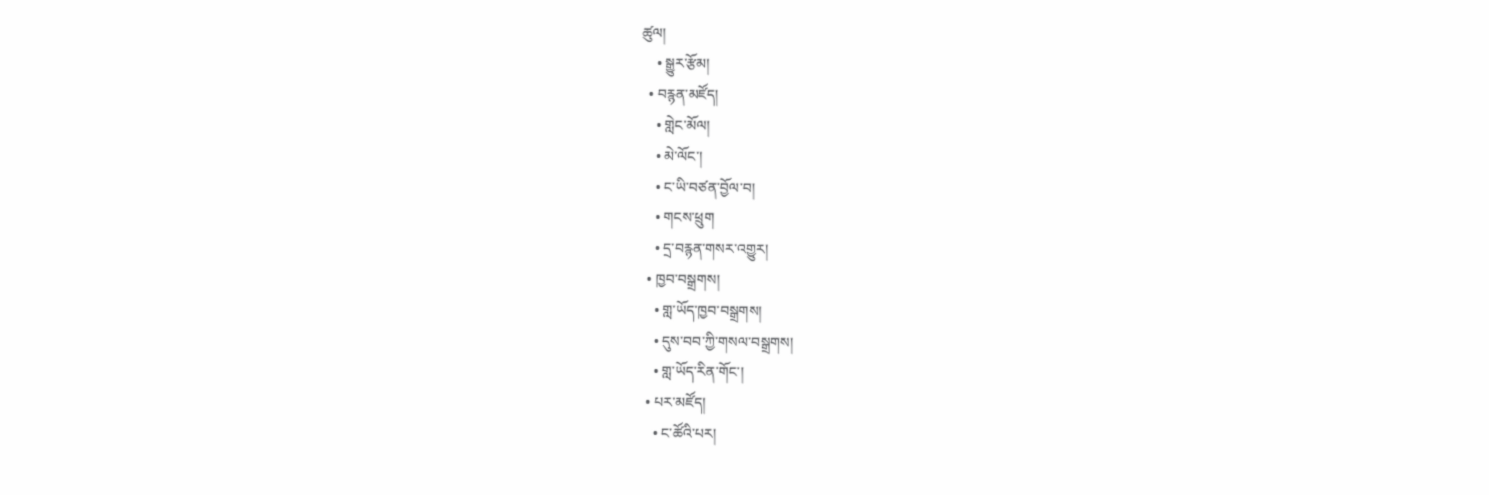ཚུལ།
    • སྒྱུར་རྩོམ།
  • བརྙན་མཛོད།
    • གླེང་མོལ།
    • མེ་ལོང་།
    • ང་ཡི་བཙན་བྱོལ་བ།
    • གངས་ཕྲུག
    • དྲ་བརྙན་གསར་འགྱུར།
  • ཁྱབ་བསྒྲགས།
    • གླ་ཡོད་ཁྱབ་བསྒྲགས།
    • དུས་བབ་ཀྱི་གསལ་བསྒྲགས།
    • གླ་ཡོད་རིན་གོང་།
  • པར་མཛོད།
    • ང་ཚོའི་པར།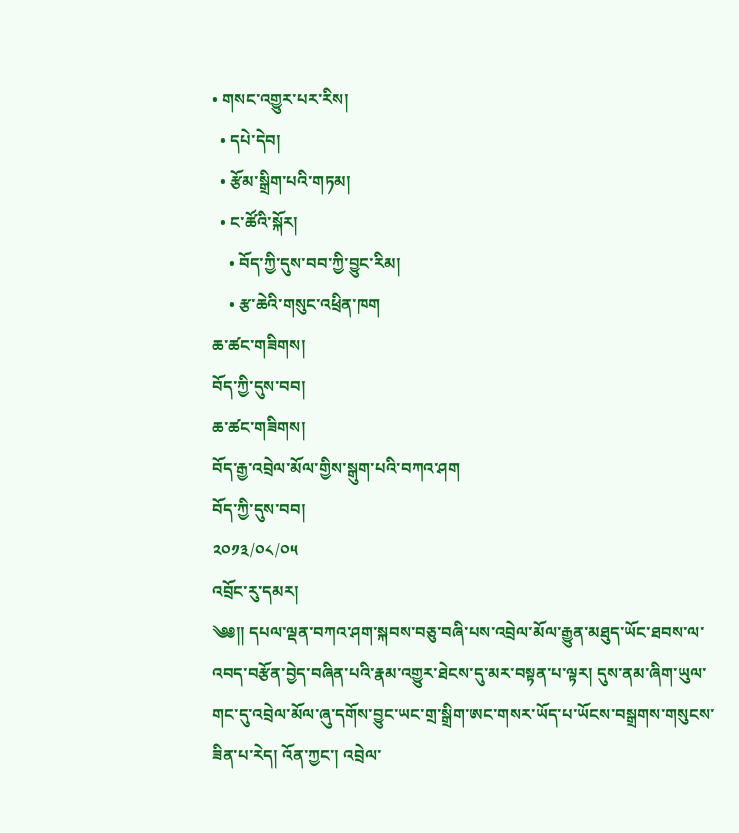• གསང་འགྱུར་པར་རིས།
  • དཔེ་དེབ།
  • རྩོམ་སྒྲིག་པའི་གཏམ།
  • ང་ཚོའི་སྐོར།
    • བོད་ཀྱི་དུས་བབ་ཀྱི་བྱུང་རིམ།
    • རྩ་ཆེའི་གསུང་འཕྲིན་ཁག
ཆ་ཚང་གཟིགས།
བོད་ཀྱི་དུས་བབ།
ཆ་ཚང་གཟིགས།
བོད་རྒྱ་འབྲེལ་མོལ་གྱིས་སྒུག་པའི་བཀའ་ཤག
བོད་ཀྱི་དུས་བབ།
༢༠༡༣/༠༨/༠༥
འབྲོང་རུ་དམར།
༄༅།། དཔལ་ལྡན་བཀའ་ཤག་སྐབས་བཅུ་བཞི་པས་འབྲེལ་མོལ་རྒྱུན་མཐུད་ཡོང་ཐབས་ལ་འབད་བརྩོན་བྱེད་བཞིན་པའི་རྣམ་འགྱུར་ཐེངས་དུ་མར་བསྟན་པ་ལྟར། དུས་ནམ་ཞིག་ཡུལ་གང་དུ་འབྲེལ་མོལ་ཞུ་དགོས་བྱུང་ཡང་གྲ་སྒྲིག་ཨང་གསར་ཡོད་པ་ཡོངས་བསྒྲགས་གསུངས་ཟིན་པ་རེད། འོན་ཀྱང་། འབྲེལ་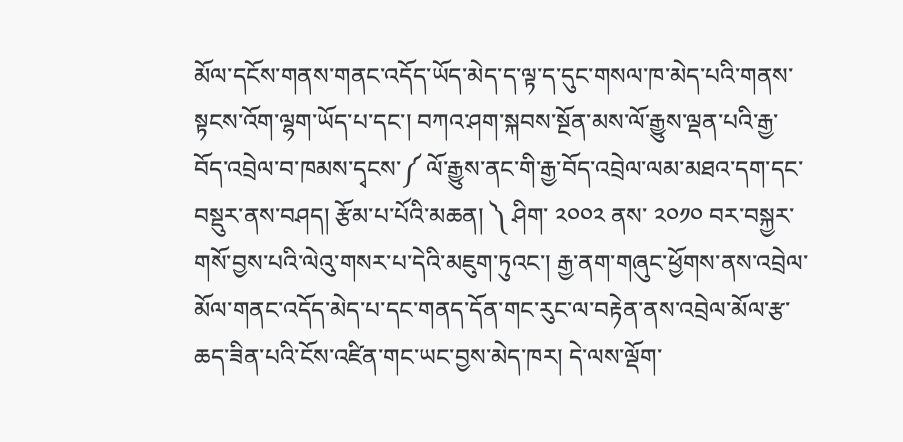མོལ་དངོས་གནས་གནང་འདོད་ཡོད་མེད་ད་ལྟ་ད་དུང་གསལ་ཁ་མེད་པའི་གནས་སྟངས་འོག་ལྷག་ཡོད་པ་དང་། བཀའ་ཤག་སྐབས་སྔོན་མས་ལོ་རྒྱུས་ལྡན་པའི་རྒྱ་བོད་འབྲེལ་བ་ཁམས་དྭངས་༼ ལོ་རྒྱུས་ནང་གི་རྒྱ་བོད་འབྲེལ་ལམ་མཐའ་དག་དང་བསྡུར་ནས་བཤད། རྩོམ་པ་པོའི་མཆན། ༽ ཤིག་ ༢༠༠༢ ནས་ ༢༠༡༠ བར་བསྐྱར་གསོ་བྱས་པའི་ལེའུ་གསར་པ་དེའི་མཇུག་ཏུའང་། རྒྱ་ནག་གཞུང་ཕྱོགས་ནས་འབྲེལ་མོལ་གནང་འདོད་མེད་པ་དང་གནད་དོན་གང་རུང་ལ་བརྟེན་ནས་འབྲེལ་མོལ་རྩ་ཆད་ཟིན་པའི་ངོས་འཛིན་གང་ཡང་བྱས་མེད་ཁར། དེ་ལས་ལྡོག་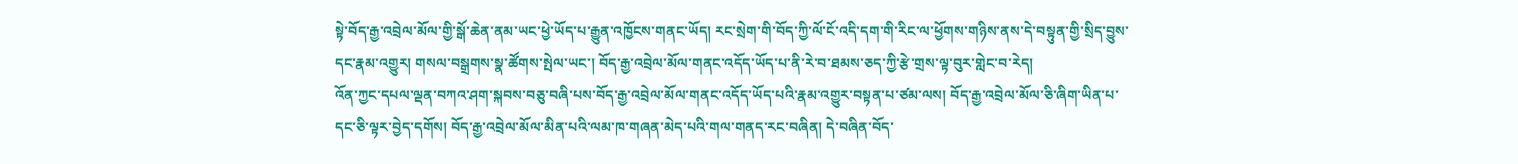སྟེ་བོད་རྒྱ་འབྲེལ་མོལ་གྱི་སྒོ་ཆེན་ནམ་ཡང་ཕྱེ་ཡོད་པ་རྒྱུན་འཁྱོངས་གནང་ཡོད། རང་སྲེག་གི་བོད་ཀྱི་ལོ་ངོ་འདི་དག་གི་རིང་ལ་ཕྱོགས་གཉིས་ནས་དེ་བསྟུན་གྱི་སྲིད་བྱུས་དང་རྣམ་འགྱུར། གསལ་བསྒྲགས་སྣ་ཚོགས་སྤེལ་ཡང་། བོད་རྒྱ་འབྲེལ་མོལ་གནང་འདོད་ཡོད་པ་ནི་རེ་བ་ཐམས་ཅད་ཀྱི་རྩེ་གྲས་ལྟ་བུར་གླེང་བ་རེད།
འོན་ཀྱང་དཔལ་ལྡན་བཀའ་ཤག་སྐབས་བཅུ་བཞི་པས་བོད་རྒྱ་འབྲེལ་མོལ་གནང་འདོད་ཡོད་པའི་རྣམ་འགྱུར་བསྟན་པ་ཙམ་ལས། བོད་རྒྱ་འབྲེལ་མོལ་ཅི་ཞིག་ཡིན་པ་དང་ཅི་ལྟར་བྱེད་དགོས། བོད་རྒྱ་འབྲེལ་མོལ་མིན་པའི་ལམ་ཁ་གཞན་མེད་པའི་གལ་གནད་རང་བཞིན། དེ་བཞིན་བོད་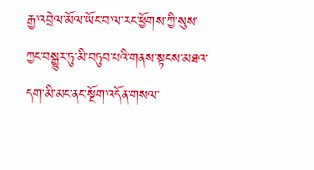རྒྱ་འབྲེལ་མོལ་ཡོང་བ་ལ་རང་ཕྱོགས་ཀྱི་སུས་ཀྱང་བསྒྱུར་ཏུ་མི་བཏུབ་པའི་གནས་སྟངས་མཐའ་དག་མི་མང་ནང་སྔོག་འདོན་གསལ་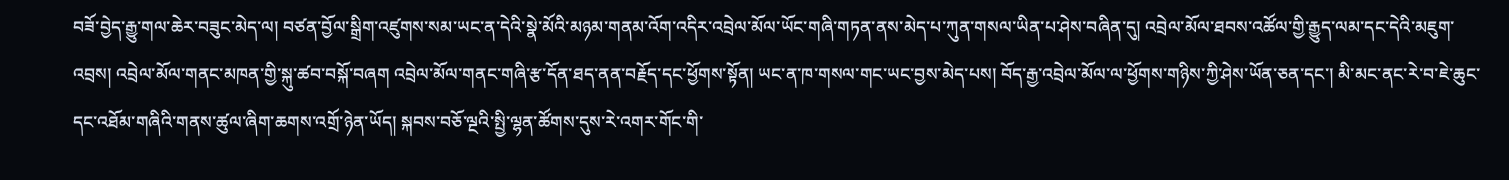བཟོ་བྱེད་རྒྱུ་གལ་ཆེར་བཟུང་མེད་ལ། བཙན་བྱོལ་སྒྲིག་འཛུགས་སམ་ཡང་ན་དེའི་སྣེ་མོའི་མཉམ་གནམ་འོག་འདིར་འབྲེལ་མོལ་ཡོང་གཞི་གཏན་ནས་མེད་པ་ཀུན་གསལ་ཡིན་པ་ཤེས་བཞིན་དུ། འབྲེལ་མོལ་ཐབས་འཚོལ་གྱི་རྒྱུད་ལམ་དང་དེའི་མཇུག་འབྲས། འབྲེལ་མོལ་གནང་མཁན་གྱི་སྐུ་ཚབ་བསྐོ་བཞག འབྲེལ་མོལ་གནང་གཞི་རྩ་དོན་ཐད་ནན་བརྗོད་དང་ཕྱོགས་སྟོན། ཡང་ན་ཁ་གསལ་གང་ཡང་བྱས་མེད་པས། བོད་རྒྱ་འབྲེལ་མོལ་ལ་ཕྱོགས་གཉིས་ཀྱི་ཤེས་ཡོན་ཅན་དང་། མི་མང་ནང་རེ་བ་ཇེ་ཆུང་དང་འཐོམ་གཞིའི་གནས་ཚུལ་ཞིག་ཆགས་འགྲོ་ཉེན་ཡོད། སྐབས་བཅོ་ལྔའི་སྤྱི་ལྷན་ཚོགས་དུས་རེ་འགར་གོང་གི་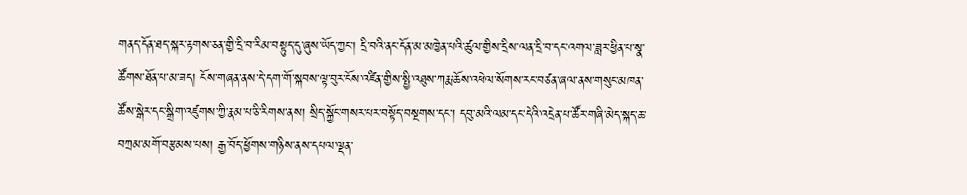གནད་དོན་ཐད་སྐར་རྟགས་ཅན་གྱི་དྲི་བ་རིམ་བསྟུད་དུ་ཞུས་ཡོད་ཀྱང་། དྲི་བའི་ནང་དོན་མ་མཁྱེན་པའི་ཚུལ་གྱིས་དྲིས་ལན་དྲི་བ་དང་འགལ་ཟླར་ཕྱིན་པ་སྣ་ཚོགས་ཐོན་པ་མ་ཟད། ངོས་གཞན་ནས་དེ་དག་གོ་སྐབས་ལྟ་བུར་ངོས་འཛིན་གྱིས་སྤྱི་འཐུས་ཀརྨ་ཆོས་འཕེལ་སོགས་རང་བཙན་ཞལ་ནས་གསུང་མཁན་ཚོས་སྒེར་དང་སྒྲིག་འཛུགས་ཀྱི་རྣམ་པ་ཅི་རིགས་ནས། སྲིད་སྐྱོང་གསར་པར་བསྟོད་བསྔགས་དང་། དབུ་མའི་ལམ་དང་དེའི་འདྲེན་པ་ཚོར་གཞི་མེད་སྐད་ཆ་བཀྲམ་མགོ་བརྩམས་པས། རྒྱ་བོད་ཕྱོགས་གཉིས་ནས་དཔལ་ལྡན་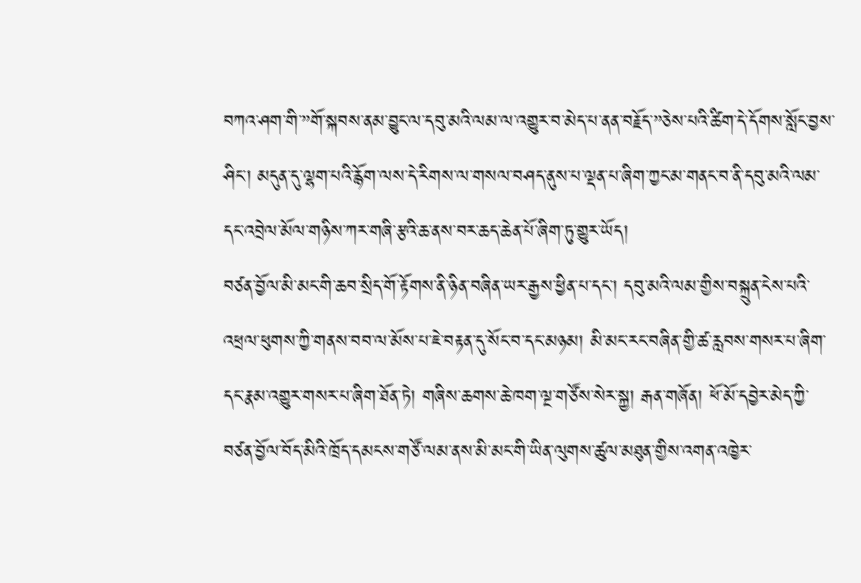བཀའ་ཤག་གི་”གོ་སྐབས་ནམ་བྱུང་ལ་དབུ་མའི་ལམ་ལ་འགྱུར་བ་མེད་པ་ནན་བརྗོད་”ཅེས་པའི་ཚིག་དེ་དོགས་སློང་བྱས་ཤིང་། མདུན་དུ་ལྷག་པའི་རྙོག་ལས་དེ་རིགས་ལ་གསལ་བཤད་ནུས་པ་ལྡན་པ་ཞིག་ཀྱང་མ་གནང་བ་ནི་དབུ་མའི་ལམ་དང་འབྲེལ་མོལ་གཉིས་ཀར་གཞི་རྩའི་ཆ་ནས་བར་ཆད་ཆེན་པོ་ཞིག་ཏུ་གྱུར་ཡོད།
བཙན་བྱོལ་མི་མང་གི་ཆབ་སྲིད་གོ་རྟོགས་ནི་ཉིན་བཞིན་ཡར་རྒྱས་ཕྱིན་པ་དང་། དབུ་མའི་ལམ་གྱིས་བསྐྲུན་ངེས་པའི་འཕྲལ་ཕུགས་ཀྱི་གནས་བབ་ལ་མོས་པ་ཇེ་བརྟན་དུ་སོང་བ་དང་མཉམ། མི་མང་རང་བཞིན་གྱི་ཚ་རླབས་གསར་པ་ཞིག་དང་རྣམ་འགྱུར་གསར་པ་ཞིག་ཐོན་ཏེ། གཞིས་ཆགས་ཆེ་ཁག་ལྔ་གཙོས་སེར་སྐྱ། རྒན་གཞོན། ཕོ་མོ་དབྱེར་མེད་ཀྱི་བཙན་བྱོལ་བོད་མིའི་ཁྲོད་དམངས་གཙོ་ལམ་ནས་མི་མང་གི་ཡིན་ལུགས་ཚུལ་མཐུན་གྱིས་འགན་འཁྱེར་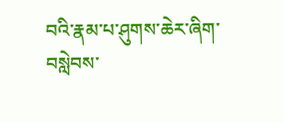བའི་རྣམ་པ་ཤུགས་ཆེར་ཞིག་བསླེབས་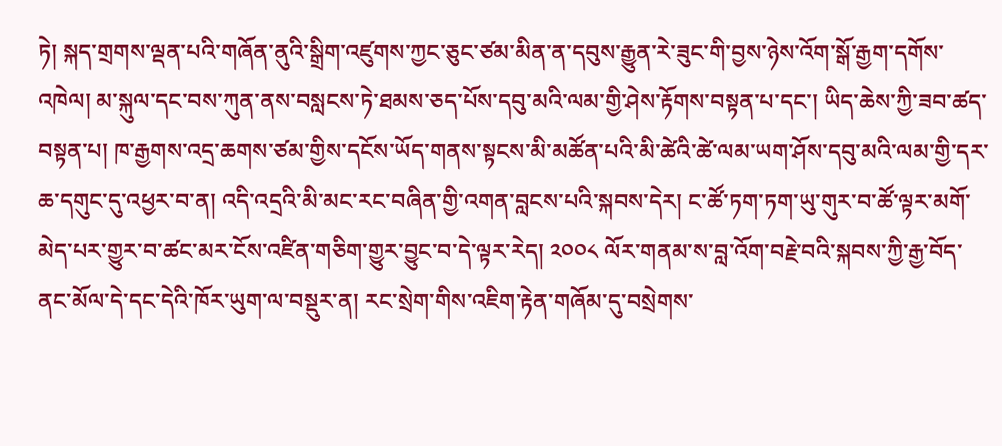ཏེ། སྐད་གྲགས་ལྡན་པའི་གཞོན་ནུའི་སྒྲིག་འཛུགས་ཀྱང་ཅུང་ཙམ་མིན་ན་དབུས་རྒྱུན་རེ་ཟུང་གི་བྱས་ཉེས་འོག་སྒོ་རྒྱག་དགོས་འཁེལ། མ་སྐུལ་དང་བས་ཀུན་ནས་བསླངས་ཏེ་ཐམས་ཅད་པོས་དབུ་མའི་ལམ་གྱི་ཤེས་རྟོགས་བསྟན་པ་དང་། ཡིད་ཆེས་ཀྱི་ཟབ་ཚད་བསྟན་པ། ཁ་རྒྱགས་འདྲ་ཆགས་ཙམ་གྱིས་དངོས་ཡོད་གནས་སྟངས་མི་མཚོན་པའི་མི་ཚེའི་ཚེ་ལམ་ཡག་ཤོས་དབུ་མའི་ལམ་གྱི་དར་ཆ་དགུང་དུ་འཕྱར་བ་ན། འདི་འདྲའི་མི་མང་རང་བཞིན་གྱི་འགན་བླངས་པའི་སྐབས་དེར། ང་ཚོ་ཏག་ཏག་ཡུ་གུར་བ་ཚོ་ལྟར་མགོ་མེད་པར་གྱུར་བ་ཚང་མར་ངོས་འཛིན་གཅིག་གྱུར་བྱུང་བ་དེ་ལྟར་རེད། ༢༠༠༨ ལོར་གནམ་ས་བླ་འོག་བརྗེ་བའི་སྐབས་ཀྱི་རྒྱ་བོད་ནང་མོལ་དེ་དང་དེའི་ཁོར་ཡུག་ལ་བསྡུར་ན། རང་སྲེག་གིས་འཇིག་རྟེན་གཞོམ་དུ་བསྲེགས་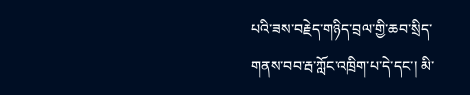པའི་ཟས་བརྗེད་གཉིད་བྲལ་གྱི་ཆབ་སྲིད་གནས་བབ་རྦ་ཀློང་འཁྲིག་པ་དེ་དང་། མི་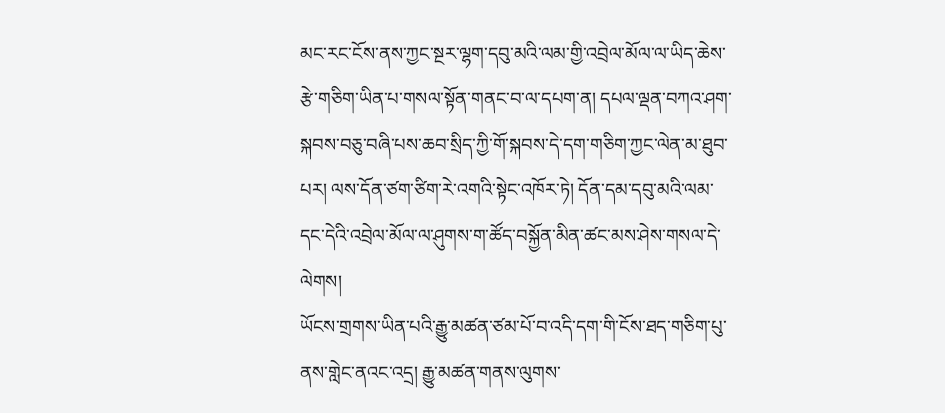མང་རང་ངོས་ནས་ཀྱང་སྔར་ལྷག་དབུ་མའི་ལམ་གྱི་འབྲེལ་མོལ་ལ་ཡིད་ཆེས་རྩེ་གཅིག་ཡིན་པ་གསལ་སྟོན་གནང་བ་ལ་དཔག་ན། དཔལ་ལྡན་བཀའ་ཤག་སྐབས་བཅུ་བཞི་པས་ཆབ་སྲིད་ཀྱི་གོ་སྐབས་དེ་དག་གཅིག་ཀྱང་ལེན་མ་ཐུབ་པར། ལས་དོན་ཙག་ཙིག་རེ་འགའི་སྟེང་འཁོར་ཏེ། དོན་དམ་དབུ་མའི་ལམ་དང་དེའི་འབྲེལ་མོལ་ལ་ཤུགས་ག་ཚོད་བསྐྱོན་མིན་ཚང་མས་ཤེས་གསལ་དེ་ལེགས།
ཡོངས་གྲགས་ཡིན་པའི་རྒྱུ་མཚན་ཙམ་པོ་བ་འདི་དག་གི་ངོས་ཐད་གཅིག་པུ་ནས་གླེང་ནའང་འདྲ། རྒྱུ་མཚན་གནས་ལུགས་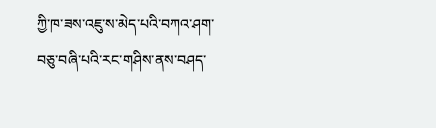ཀྱི་ཁ་ཟས་འཇུ་ས་མེད་པའི་བཀའ་ཤག་བཅུ་བཞི་པའི་རང་གཤིས་ནས་བཤད་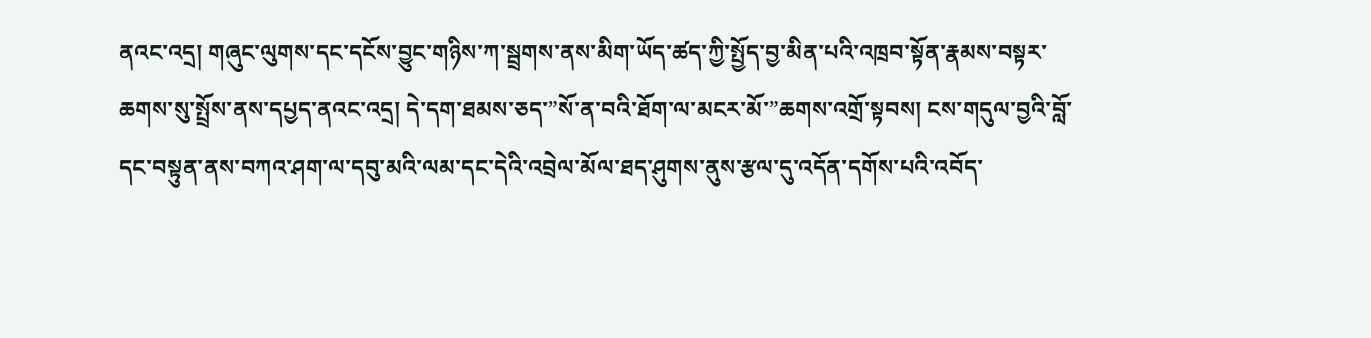ནའང་འདྲ། གཞུང་ལུགས་དང་དངོས་བྱུང་གཉིས་ཀ་སྦྲགས་ནས་མིག་ཡོད་ཚད་ཀྱི་སྤྱོད་བྱ་མིན་པའི་འཁྲབ་སྟོན་རྣམས་བསྟར་ཆགས་སུ་སྤྲོས་ནས་དཔྱད་ནའང་འདྲ། དེ་དག་ཐམས་ཅད་”སོ་ན་བའི་ཐོག་ལ་མངར་མོ་”ཆགས་འགྲོ་སྟབས། ངས་གདུལ་བྱའི་བློ་དང་བསྟུན་ནས་བཀའ་ཤག་ལ་དབུ་མའི་ལམ་དང་དེའི་འབྲེལ་མོལ་ཐད་ཤུགས་ནུས་རྩལ་དུ་འདོན་དགོས་པའི་འབོད་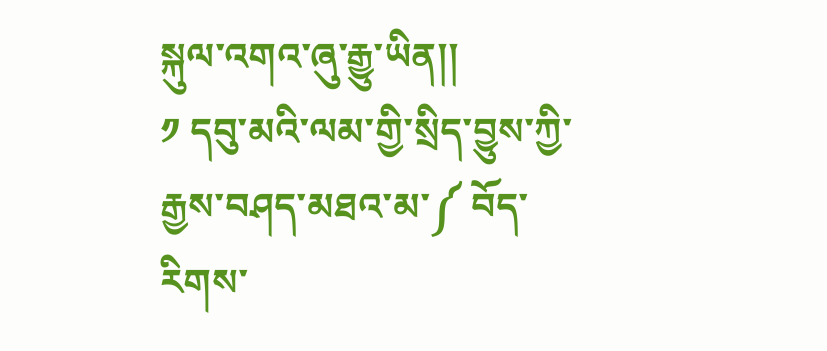སྐུལ་འགའ་ཞུ་རྒྱུ་ཡིན།།
༡ དབུ་མའི་ལམ་གྱི་སྲིད་བྱུས་ཀྱི་རྒྱས་བཤད་མཐའ་མ་༼ བོད་རིགས་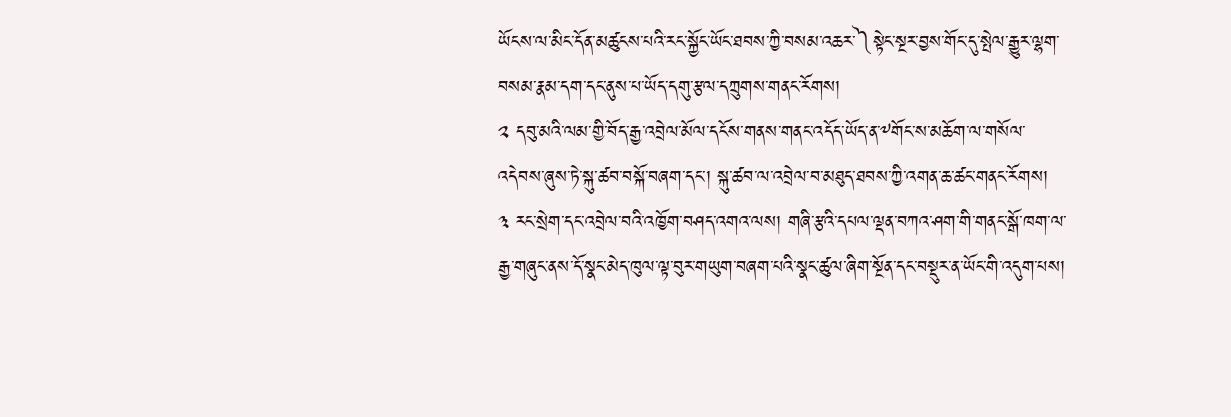ཡོངས་ལ་མིང་དོན་མཚུངས་པའི་རང་སྐྱོང་ཡོང་ཐབས་ཀྱི་བསམ་འཆར་༽སྟེང་སྔར་བྱས་གོང་དུ་སྤེལ་རྒྱུར་ལྷག་བསམ་རྣམ་དག་དང་ནུས་པ་ཡོད་དགུ་རྩལ་དཀྲུགས་གནང་རོགས།
༢ དབུ་མའི་ལམ་གྱི་བོད་རྒྱ་འབྲེལ་མོལ་དངོས་གནས་གནང་འདོད་ཡོད་ན་༸གོང་ས་མཆོག་ལ་གསོལ་འདེབས་ཞུས་ཏེ་སྐུ་ཚབ་བསྐོ་བཞག་དང་། སྐུ་ཚབ་ལ་འབྲེལ་བ་མཐུད་ཐབས་ཀྱི་འགན་ཆ་ཚང་གནང་རོགས།
༣ རང་སྲེག་དང་འབྲེལ་བའི་འཁྱོག་བཤད་འགའ་ལས། གཞི་རྩའི་དཔལ་ལྡན་བཀའ་ཤག་གི་གནང་སྒོ་ཁག་ལ་རྒྱ་གཞུང་ནས་དོ་སྣང་མེད་ཁུལ་ལྟ་བུར་གཡུག་བཞག་པའི་སྣང་ཚུལ་ཞིག་སྔོན་དང་བསྡུར་ན་ཡོང་གི་འདུག་པས།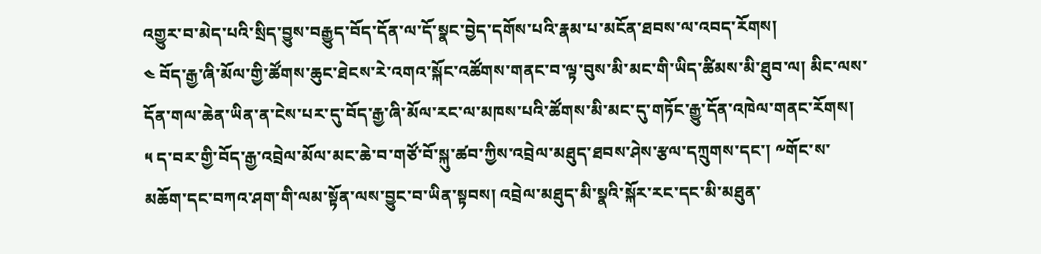འགྱུར་བ་མེད་པའི་སྲིད་བྱུས་བརྒྱུད་བོད་དོན་ལ་དོ་སྣང་བྱེད་དགོས་པའི་རྣམ་པ་མངོན་ཐབས་ལ་འབད་རོགས།
༤ བོད་རྒྱ་ཞི་མོལ་གྱི་ཚོགས་ཆུང་ཐེངས་རེ་འགའ་སྐོང་འཚོགས་གནང་བ་ལྟ་བུས་མི་མང་གི་ཡིད་ཚིམས་མི་ཐུབ་ལ། མིང་ལས་དོན་གལ་ཆེན་ཡིན་ན་ངེས་པར་དུ་བོད་རྒྱ་ཞི་མོལ་རང་ལ་མཁས་པའི་ཚོགས་མི་མང་དུ་གཏོང་རྒྱུ་དོན་འཁེལ་གནང་རོགས།
༥ ད་བར་གྱི་བོད་རྒྱ་འབྲེལ་མོལ་མང་ཆེ་བ་གཙོ་བོ་སྐུ་ཚབ་ཀྱིས་འབྲེལ་མཐུད་ཐབས་ཤེས་རྩལ་དཀྲུགས་དང་། ༸གོང་ས་མཆོག་དང་བཀའ་ཤག་གི་ལམ་སྟོན་ལས་བྱུང་བ་ཡིན་སྟབས། འབྲེལ་མཐུད་མི་སྣའི་སྐོར་རང་དང་མི་མཐུན་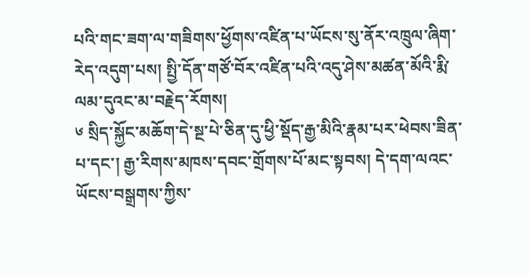པའི་གང་ཟག་ལ་གཟིགས་ཕྱོགས་འཛིན་པ་ཡོངས་སུ་ནོར་འཁྲུལ་ཞིག་རེད་འདུག་པས། སྤྱི་དོན་གཙོ་བོར་འཛིན་པའི་འདུ་ཤེས་མཚན་མོའི་རྨི་ལམ་དུའང་མ་བརྗེད་རོགས།
༦ སྲིད་སྐྱོང་མཆོག་དེ་སྔ་པེ་ཅིན་དུ་ཕྱི་སྡོད་རྒྱ་མིའི་རྣམ་པར་ཕེབས་ཟིན་པ་དང་། རྒྱ་རིགས་མཁས་དབང་གྲོགས་པོ་མང་སྟབས། དེ་དག་ལའང་ཡོངས་བསྒྲགས་ཀྱིས་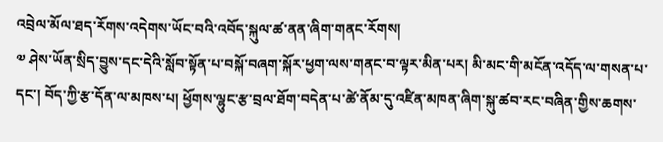འབྲེལ་མོལ་ཐད་རོགས་འདེགས་ཡོང་བའི་འབོད་སྐུལ་ཚ་ནན་ཞིག་གནང་རོགས།
༧ ཤེས་ཡོན་སྲིད་བྱུས་དང་དེའི་སློབ་སྟོན་པ་བསྐོ་བཞག་སྐོར་ཕྱག་ལས་གནང་བ་ལྟར་མིན་པར། མི་མང་གི་མངོན་འདོད་ལ་གསན་པ་དང་། བོད་ཀྱི་རྩ་དོན་ལ་མཁས་པ། ཕྱོགས་ལྷུང་རྩ་བྲལ་ཐོག་བདེན་པ་ཚེ་ནོམ་དུ་འཛིན་མཁན་ཞིག་སྐུ་ཚབ་རང་བཞིན་གྱིས་ཆགས་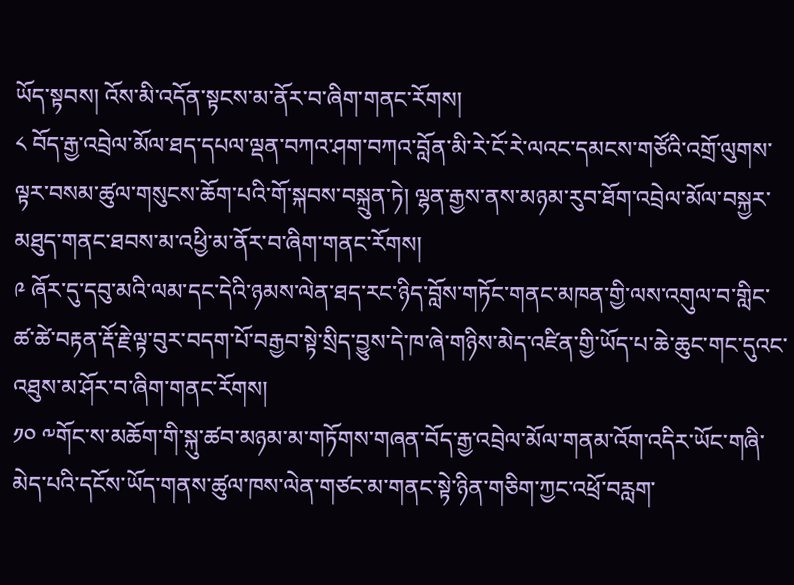ཡོད་སྟབས། འོས་མི་འདོན་སྟངས་མ་ནོར་བ་ཞིག་གནང་རོགས།
༨ བོད་རྒྱ་འབྲེལ་མོལ་ཐད་དཔལ་ལྡན་བཀའ་ཤག་བཀའ་བློན་མི་རེ་ངོ་རེ་ལའང་དམངས་གཙོའི་འགྲོ་ལུགས་ལྟར་བསམ་ཚུལ་གསུངས་ཆོག་པའི་གོ་སྐབས་བསྐྲུན་ཏེ། ལྷན་རྒྱས་ནས་མཉམ་རུབ་ཐོག་འབྲེལ་མོལ་བསྐྱར་མཐུད་གནང་ཐབས་མ་འཕྱི་མ་ནོར་བ་ཞིག་གནང་རོགས།
༩ ཞོར་དུ་དབུ་མའི་ལམ་དང་དེའི་ཉམས་ལེན་ཐད་རང་ཉིད་བློས་གཏོང་གནང་མཁན་གྱི་ལས་འགུལ་བ་གླིང་ཚ་ཚེ་བརྟན་རྡོ་རྗེ་ལྟ་བུར་བདག་པོ་བརྒྱབ་སྟེ་སྲིད་བྱུས་དེ་ཁ་ཞེ་གཉིས་མེད་འཛིན་གྱི་ཡོད་པ་ཆེ་ཆུང་གང་དུའང་འཐུས་མ་ཤོར་བ་ཞིག་གནང་རོགས།
༡༠ ༸གོང་ས་མཆོག་གི་སྐུ་ཚབ་མཉམ་མ་གཏོགས་གཞན་བོད་རྒྱ་འབྲེལ་མོལ་གནམ་འོག་འདིར་ཡོང་གཞི་མེད་པའི་དངོས་ཡོད་གནས་ཚུལ་ཁས་ལེན་གཙང་མ་གནང་སྟེ་ཉིན་གཅིག་ཀྱང་འཕྲོ་བརླག་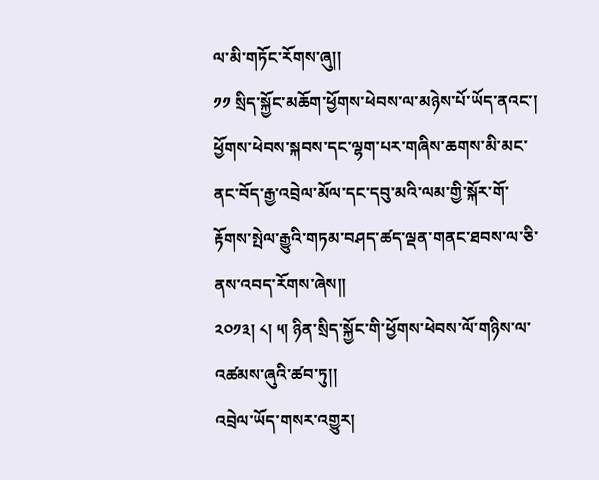ལ་མི་གཏོང་རོགས་ཞུ།།
༡༡ སྲིད་སྐྱོང་མཆོག་ཕྱོགས་ཕེབས་ལ་མཉེས་པོ་ཡོད་ནའང་། ཕྱོགས་ཕེབས་སྐབས་དང་ལྷག་པར་གཞིས་ཆགས་མི་མང་ནང་བོད་རྒྱ་འབྲེལ་མོལ་དང་དབུ་མའི་ལམ་གྱི་སྐོར་གོ་རྟོགས་སྤེལ་རྒྱུའི་གཏམ་བཤད་ཚད་ལྡན་གནང་ཐབས་ལ་ཅི་ནས་འབད་རོགས་ཞེས།།
༢༠༡༣། ༨། ༥། ཉིན་སྲིད་སྐྱོང་གི་ཕྱོགས་ཕེབས་ལོ་གཉིས་ལ་འཚམས་ཞུའི་ཚབ་ཏུ།།
འབྲེལ་ཡོད་གསར་འགྱུར།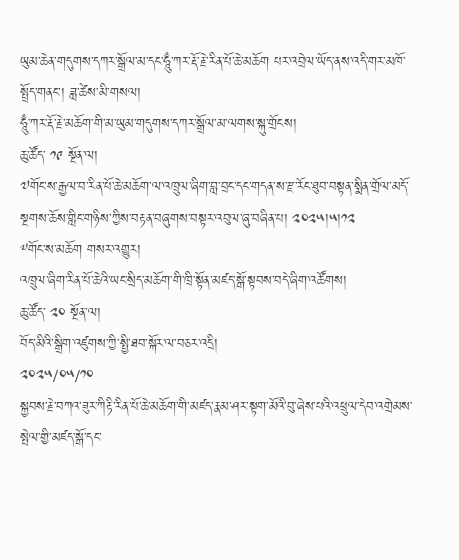ཡུམ་ཆེན་གདུགས་དཀར་སྒྲོལ་མ་དང་ཧཱུྃ་ཀར་རྡོ་རྗེ་རིན་པོ་ཆེ་མཆོག པར་འབྲེལ་ཡོད་ནས་འདི་གར་མཁོ་སྤྲོད་གནང་། ཟླ་ཚེས་མི་གསལ།
ཧཱུྃ་ཀར་རྡོ་རྗེ་མཆོག་གི་མ་ཡུམ་གདུགས་དཀར་སྒྲོལ་མ་ལགས་སྐུ་གྲོངས།
ཆུ་ཚོད་ ༡༩ སྔོན་ལ།
༧གོང་ས་རྒྱལ་བ་རིན་པོ་ཆེ་མཆོག་ལ་འཁྲུལ་ཞིག་བླ་བྲང་དང་གདན་ས་རྫ་རོང་ཐུབ་བསྟན་སྨིན་གྲོལ་མདོ་སྔགས་ཆོས་གླིང་གཉིས་ཀྱིས་བརྟན་བཞུགས་བསྟར་འབུལ་ཞུ་བཞིན་པ། ༢༠༢༥།༥།༡༢
༸གོང་ས་མཆོག གསར་འགྱུར།
འཁྲུལ་ཞིག་རིན་པོ་ཆེའི་ཡང་སྲིད་མཆོག་གི་ཁྲི་སྟོན་མཛད་སྒོ་སྟབས་བདེ་ཞིག་འཚོགས།
ཆུ་ཚོད་ ༢༠ སྔོན་ལ།
བོད་མིའི་སྒྲིག་འཛུགས་ཀྱི་སྤྱི་ཐབ་སྐོར་ལ་བཅར་འདྲི།
༢༠༢༥/༠༥/༡༠
སྐྱབས་རྗེ་བཀའ་ཟུར་ཀིརྟི་རིན་པོ་ཆེ་མཆོག་གི་མཛད་རྣམ་ཤར་སྟག་མོའི་བུ་ཞེས་པའི་འཕྲུལ་དེབ་འགྲེམས་སྤེལ་གྱི་མཛད་སྒོ་དང་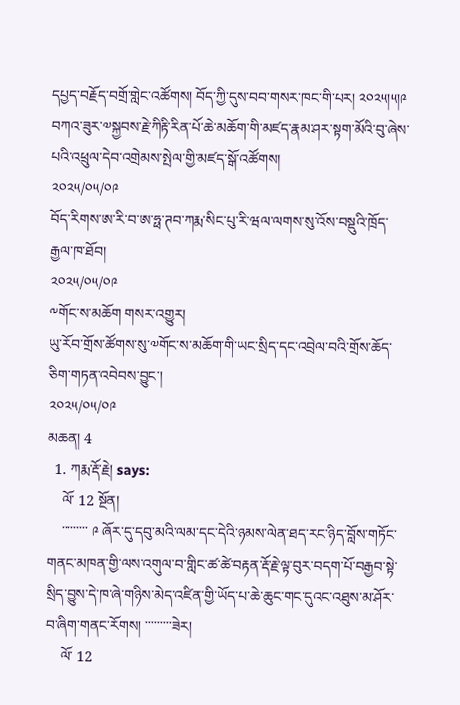དཔྱད་བརྗོད་བགྲོ་གླེང་འཚོགས། བོད་ཀྱི་དུས་བབ་གསར་ཁང་གི་པར། ༢༠༢༥།༥།༩
བཀའ་ཟུར་༧སྐྱབས་རྗེ་ཀིརྟི་རིན་པོ་ཆེ་མཆོག་གི་མཛད་རྣམ་ཤར་སྟག་མོའི་བུ་ཞེས་པའི་འཕྲུལ་དེབ་འགྲེམས་སྤེལ་གྱི་མཛད་སྒོ་འཚོགས།
༢༠༢༥/༠༥/༠༩
བོད་རིགས་ཨ་རི་བ་ཨ་ཧྥ་ཊབ་ཀརྨ་སིང་པུ་རི་ཝལ་ལགས་སུ་འོས་བསྡུའི་ཁྲོད་རྒྱལ་ཁ་ཐོབ།
༢༠༢༥/༠༥/༠༩
༸གོང་ས་མཆོག གསར་འགྱུར།
ཡུ་རོབ་གྲོས་ཚོགས་སུ་༧གོང་ས་མཆོག་གི་ཡང་སྲིད་དང་འབྲེལ་བའི་གྲོས་ཆོད་ཅིག་གཏན་འབེབས་བྱུང་།
༢༠༢༥/༠༥/༠༩
མཆན། 4
  1. ཀརྨ་རྡོ་རྗེ། says:
    ལོ་ 12 སྔོན།
    ་་་་་་་་་ ༩ ཞོར་དུ་དབུ་མའི་ལམ་དང་དེའི་ཉམས་ལེན་ཐད་རང་ཉིད་བློས་གཏོང་གནང་མཁན་གྱི་ལས་འགུལ་བ་གླིང་ཚ་ཚེ་བརྟན་རྡོ་རྗེ་ལྟ་བུར་བདག་པོ་བརྒྱབ་སྟེ་སྲིད་བྱུས་དེ་ཁ་ཞེ་གཉིས་མེད་འཛིན་གྱི་ཡོད་པ་ཆེ་ཆུང་གང་དུའང་འཐུས་མ་ཤོར་བ་ཞིག་གནང་རོགས། ་་་་་་་་་ཟེར།
    ལོ་ 12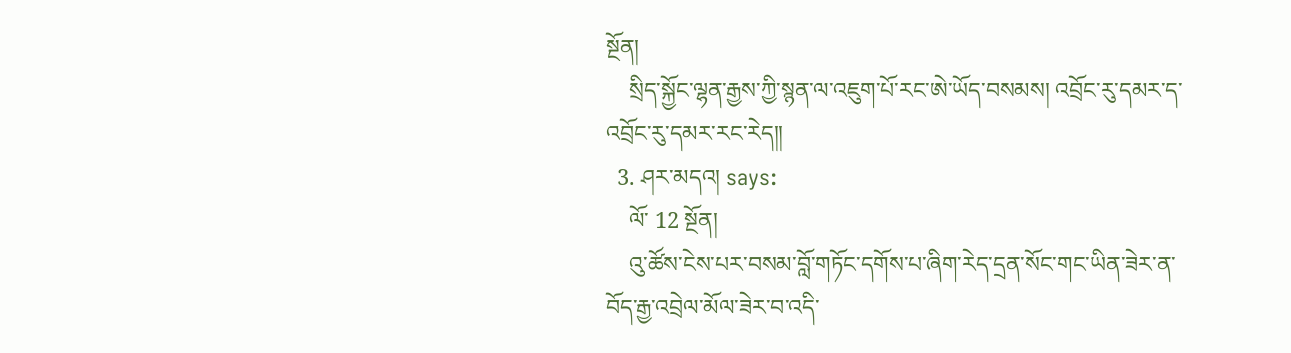སྔོན།
    སྲིད་སྐྱོང་ལྷན་རྒྱས་ཀྱི་སྙན་ལ་འཇུག་པོ་རང་ཨེ་ཡོད་བསམས། འབྲོང་རུ་དམར་ད་འབྲོང་རུ་དམར་རང་རེད།།
  3. ཤར་མདའ། says:
    ལོ་ 12 སྔོན།
    འུ་ཚོས་ངེས་པར་བསམ་བློ་གཏོང་དགོས་པ་ཞིག་རེད་དྲན་སོང་གང་ཡིན་ཟེར་ན་བོད་རྒྱ་འབྲེལ་མོལ་ཟེར་བ་འདི་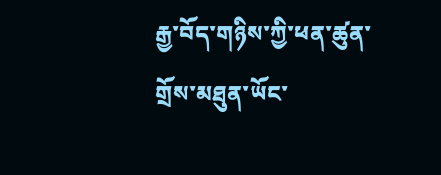རྒྱ་བོད་གཉིས་ཀྱི་ཕན་ཚུན་གྲོས་མཐུན་ཡོང་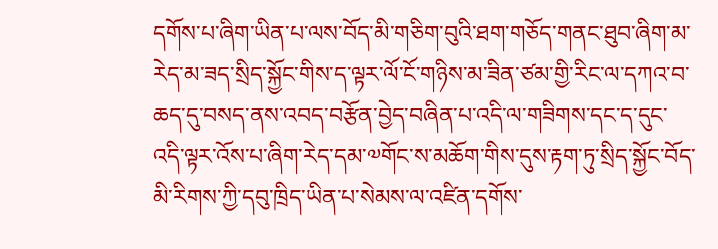དགོས་པ་ཞིག་ཡིན་པ་ལས་བོད་མི་གཅིག་བུའི་ཐག་གཅོད་གནང་ཐུབ་ཞིག་མ་རེད་མ་ཟད་སྲིད་སྐྱོང་གིས་ད་ལྟར་ལོ་ངོ་གཉིས་མ་ཟིན་ཙམ་གྱི་རིང་ལ་དཀའ་བ་ཆད་དུ་བསད་ནས་འབད་བརྩོན་བྱེད་བཞིན་པ་འདི་ལ་གཟིགས་དང་ད་དུང་འདི་ལྟར་འོས་པ་ཞིག་རེད་དམ་༧གོང་ས་མཆོག་གིས་དུས་རྟག་ཏུ་སྲིད་སྐྱོང་བོད་མི་རིགས་ཀྱི་དབུ་ཁྲིད་ཡིན་པ་སེམས་ལ་འཛིན་དགོས་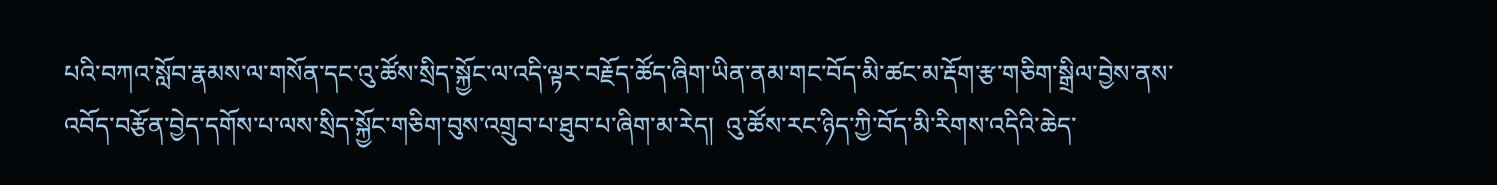པའི་བཀའ་སློབ་རྣམས་ལ་གསོན་དང་འུ་ཚོས་སྲིད་སྐྱོང་ལ་འདི་ལྟར་བརྗོད་ཚོད་ཞིག་ཡིན་ནམ་གང་བོད་མི་ཚང་མ་རྡོག་རྩ་གཅིག་སྒྲིལ་བྱེས་ནས་འབོད་བརྩོན་བྱེད་དགོས་པ་ལས་སྲིད་སྐྱོང་གཅིག་བུས་འགྲུབ་པ་ཐུབ་པ་ཞིག་མ་རེད།  འུ་ཚོས་རང་ཉིད་ཀྱི་བོད་མི་རིགས་འདིའི་ཆེད་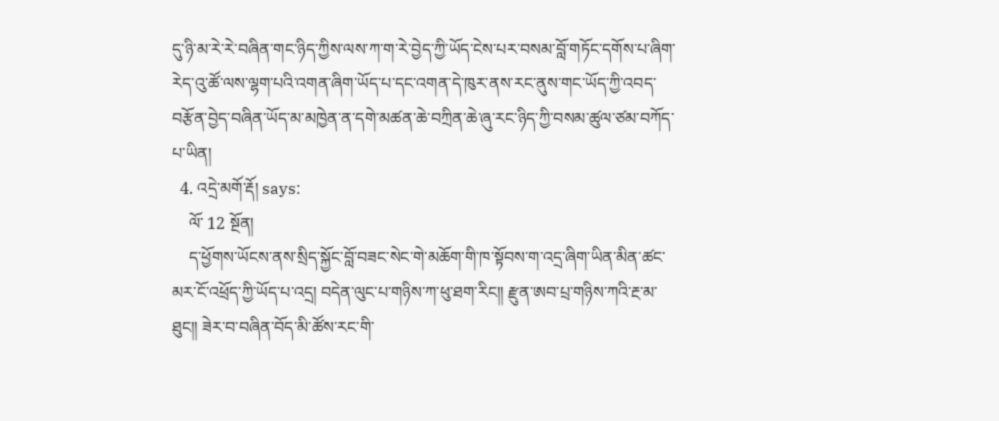དུ་ཉི་མ་རེ་རེ་བཞིན་གང་ཉིད་ཀྱིས་ལས་ཀ་ག་རེ་བྱེད་ཀྱི་ཡོད་ངེས་པར་བསམ་བློ་གཏོང་དགོས་པ་ཞིག་རེད་འུ་ཚོ་ལས་ལྷག་པའི་འགན་ཞིག་ཡོད་པ་དང་འགན་དེ་ཁུར་ནས་རང་ནུས་གང་ཡོད་ཀྱི་འབད་བརྩོན་བྱེད་བཞིན་ཡོད་མ་མཁྱེན་ན་དགེ་མཚན་ཆེ་བཀྲིན་ཆེ་ཞུ་རང་ཉིད་ཀྱི་བསམ་ཚུལ་ཙམ་བཀོད་པ་ཡིན།
  4. འདྲེ་མགོ་རྡོ། says:
    ལོ་ 12 སྔོན།
    ད་ཕྱོགས་ཡོངས་ནས་སྲིད་སྐྱོང་བློ་བཟང་སེང་གེ་མཆོག་གི་ཁ་སྟོབས་ག་འདྲ་ཞིག་ཡིན་མིན་ཚང་མར་ངོ་འཕྲོད་ཀྱི་ཡོད་པ་འདྲ། བདེན་ལུང་པ་གཉིས་ཀ་ཕུ་ཐག་རིང།། རྫུན་ཨབ་པྲ་གཉིས་ཀའི་རྔ་མ་ཐུང།། ཟེར་བ་བཞིན་བོད་མི་ཚོས་རང་གི་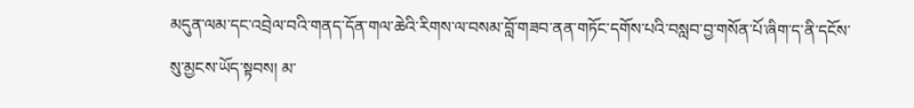མདུན་ལམ་དང་འབྲེལ་བའི་གནད་དོན་གལ་ཆེའི་རིགས་ལ་བསམ་བློ་གཟབ་ནན་གཏོང་དགོས་པའི་བསླབ་བྱ་གསོན་པོ་ཞིག་ད་ནི་དངོས་སུ་མྱངས་ཡོད་སྟབས། མ་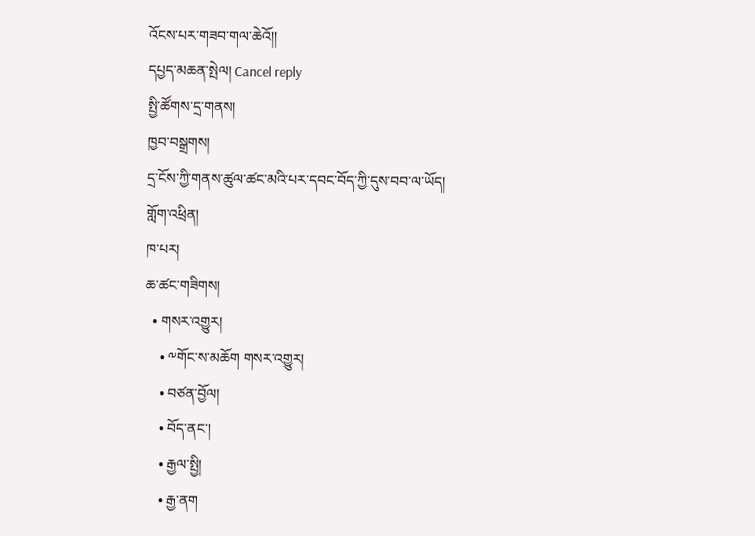འོངས་པར་གཟབ་གལ་ཆེའོ།།
དཔྱད་མཆན་སྤེལ། Cancel reply
སྤྱི་ཚོགས་དྲ་གནས།
ཁྱབ་བསྒྲགས།
དྲ་ངོས་ཀྱི་གནས་ཚུལ་ཚང་མའི་པར་དབང་བོད་ཀྱི་དུས་བབ་ལ་ཡོད།
གློག་འཕྲིན།
ཁ་པར།
ཆ་ཚང་གཟིགས།
  • གསར་འགྱུར།
    • ༸གོང་ས་མཆོག གསར་འགྱུར།
    • བཙན་བྱོལ།
    • བོད་ནང་།
    • རྒྱལ་སྤྱི།
    • རྒྱ་ནག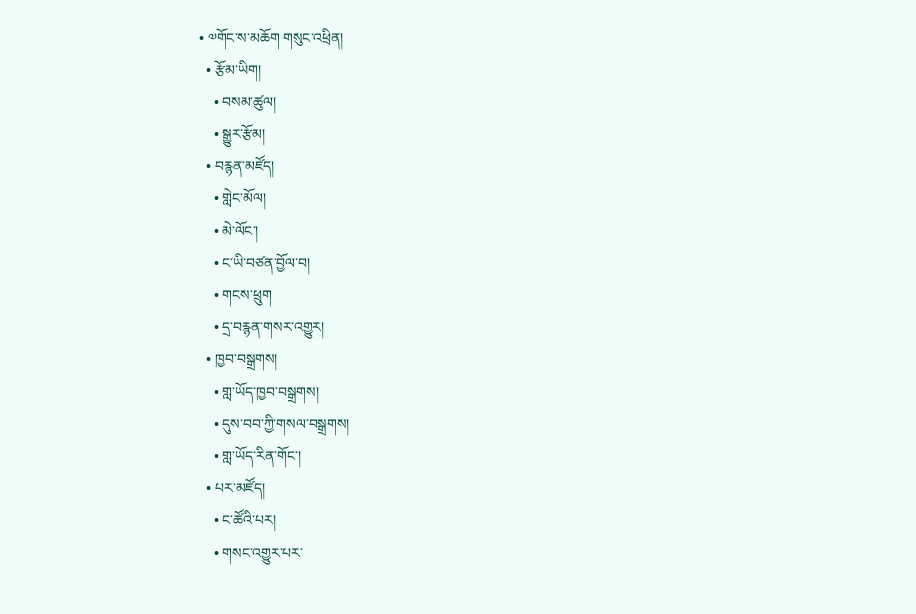• ༧གོང་ས་མཆོག གསུང་འཕྲིན།
  • རྩོམ་ཡིག།
    • བསམ་ཚུལ།
    • སྒྱུར་རྩོམ།
  • བརྙན་མཛོད།
    • གླེང་མོལ།
    • མེ་ལོང་།
    • ང་ཡི་བཙན་བྱོལ་བ།
    • གངས་ཕྲུག
    • དྲ་བརྙན་གསར་འགྱུར།
  • ཁྱབ་བསྒྲགས།
    • གླ་ཡོད་ཁྱབ་བསྒྲགས།
    • དུས་བབ་ཀྱི་གསལ་བསྒྲགས།
    • གླ་ཡོད་རིན་གོང་།
  • པར་མཛོད།
    • ང་ཚོའི་པར།
    • གསང་འགྱུར་པར་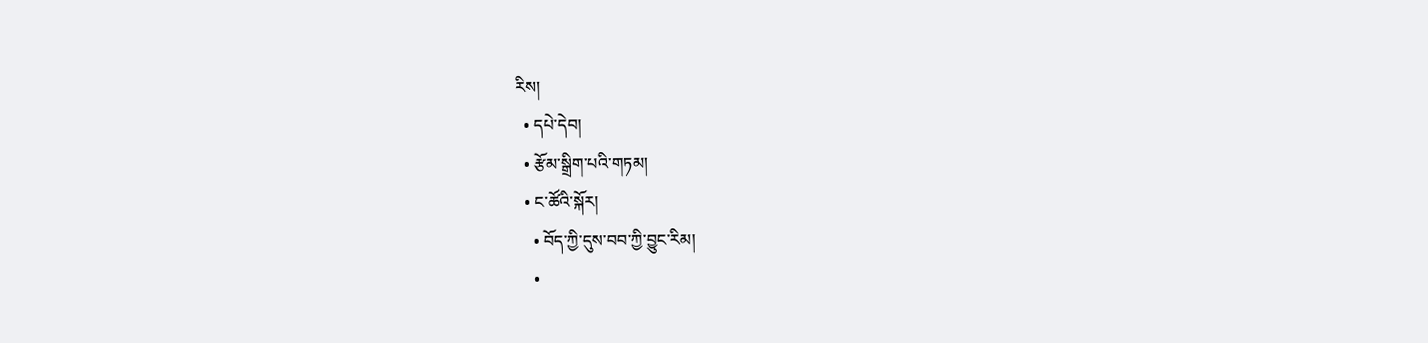རིས།
  • དཔེ་དེབ།
  • རྩོམ་སྒྲིག་པའི་གཏམ།
  • ང་ཚོའི་སྐོར།
    • བོད་ཀྱི་དུས་བབ་ཀྱི་བྱུང་རིམ།
    •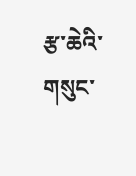རྩ་ཆེའི་གསུང་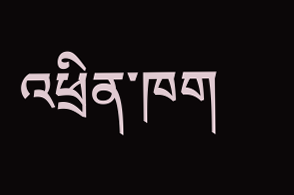འཕྲིན་ཁག